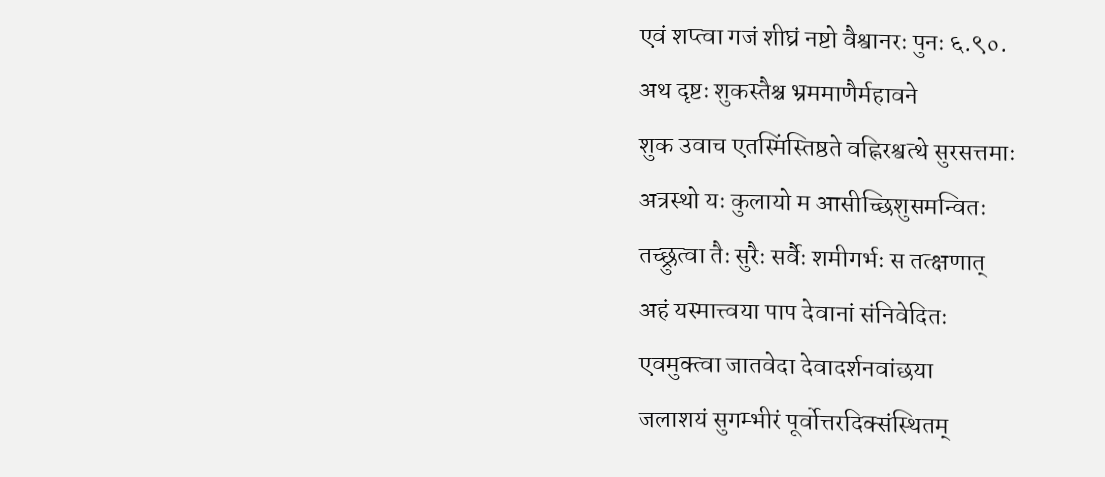एवं शप्त्वा गजं शीघ्रं नष्टो वैश्वानरः पुनः ६.९०.
अथ दृष्टः शुकस्तैश्च भ्रममाणैर्महावने
शुक उवाच एतस्मिंस्तिष्ठते वह्निरश्वत्थे सुरसत्तमाः
अत्रस्थो यः कुलायो म आसीच्छिशुसमन्वितः
तच्छ्रुत्वा तैः सुरैः सर्वैः शमीगर्भः स तत्क्षणात्
अहं यस्मात्त्वया पाप देवानां संनिवेदितः
एवमुक्त्वा जातवेदा देवादर्शनवांछया
जलाशयं सुगम्भीरं पूर्वोत्तरदिक्संस्थितम्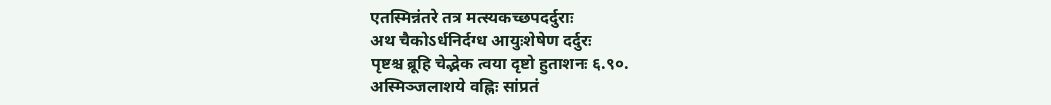एतस्मिन्नंतरे तत्र मत्स्यकच्छपदर्दुराः
अथ चैकोऽर्धनिर्दग्ध आयुःशेषेण दर्दुरः
पृष्टश्च ब्रूहि चेद्भेक त्वया दृष्टो हुताशनः ६.९०.
अस्मिञ्जलाशये वह्निः सांप्रतं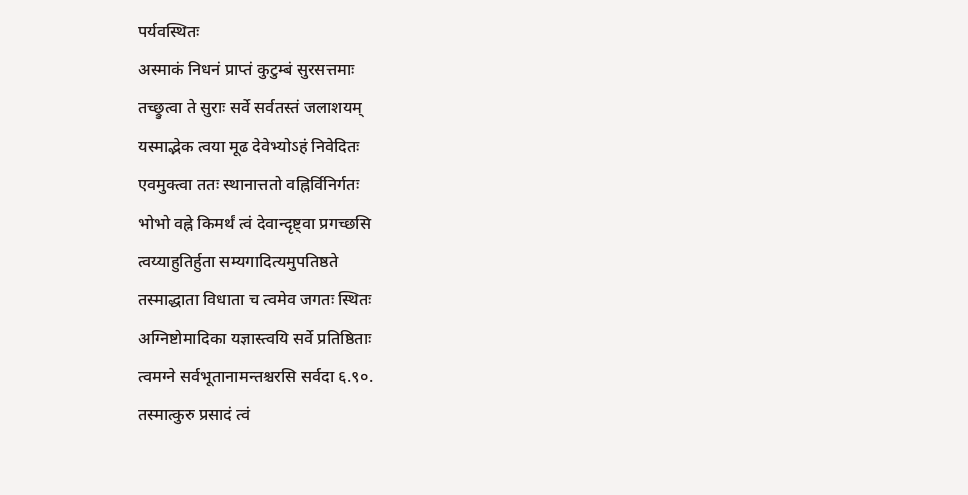पर्यवस्थितः
अस्माकं निधनं प्राप्तं कुटुम्बं सुरसत्तमाः
तच्छ्रुत्वा ते सुराः सर्वे सर्वतस्तं जलाशयम्
यस्माद्भेक त्वया मूढ देवेभ्योऽहं निवेदितः
एवमुक्त्वा ततः स्थानात्ततो वह्निर्विनिर्गतः
भोभो वह्ने किमर्थं त्वं देवान्दृष्ट्वा प्रगच्छसि
त्वय्याहुतिर्हुता सम्यगादित्यमुपतिष्ठते
तस्माद्धाता विधाता च त्वमेव जगतः स्थितः
अग्निष्टोमादिका यज्ञास्त्वयि सर्वे प्रतिष्ठिताः
त्वमग्ने सर्वभूतानामन्तश्चरसि सर्वदा ६.९०.
तस्मात्कुरु प्रसादं त्वं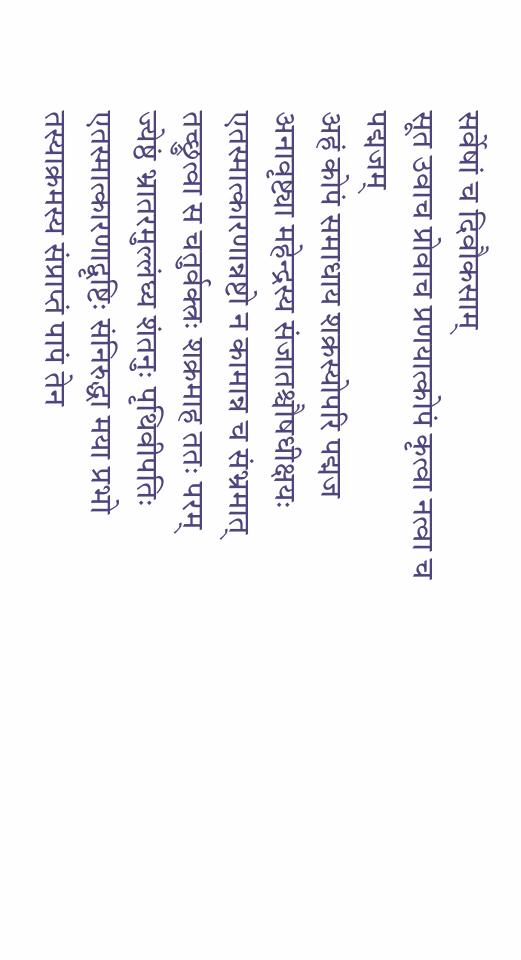सर्वेषां च दिवौकसाम्
सूत उवाच प्रोवाच प्रणयात्कोपं कृत्वा नत्वा च पद्मजम्
अहं कोपं समाधाय शक्रस्योपरि पद्मज
अनावृष्ट्या महेन्द्रस्य संजातश्चौषधीक्षयः
एतस्मात्कारणान्नष्टो न कामान्न च संभ्रमात्
तच्छ्रुत्वा स चतुर्वक्त्रः शक्रमाह ततः परम्
ज्येष्ठं भ्रातरमुल्लंघ्य शंतनुः पृथिवीपतिः
एतस्मात्कारणाद्वृष्टिः संनिरुद्धा मया प्रभो
तस्याक्रमस्य संप्राप्तं पापं तेन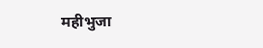महीभुजा